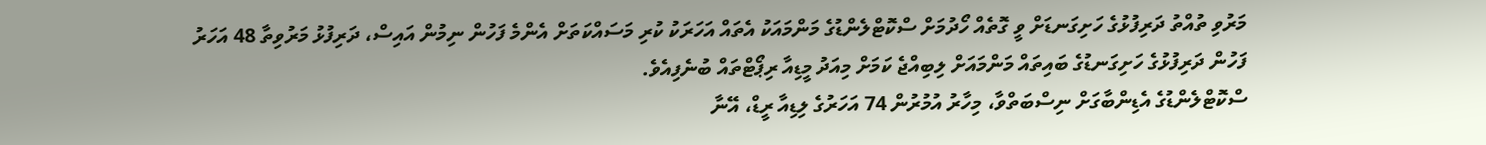މަރުވި ތުއްތު ދަރިފުޅުގެ ހަށިގަނޑަށް ވީ ގޮތެއް ހޯދުމަށް ސްކޮޓްލެންޑުގެ މަންމައަކު އެތައް އަހަރަކު ކުރި މަސައްކަތަށް އެންމެ ފަހުން ނިމުން އައިސް، ދަރިފުޅު މަރުވިތާ 48 އަހަރު ފަހުން ދަރިފުޅުގެ ހަށިގަނޑުގެ ބައިތައް މަންމައަށް ލިބިއްޖެ ކަމަށް މިއަދު މީޑިއާ ރިޕޯޓްތައް ބުނެފިއެވެ.
ސްކޮޓްލެންޑުގެ އެޑިންބާގަށް ނިސްބަތްވާ، މިހާރު އުމުރުން 74 އަހަރުގެ ލިޑިއާ ރީޑް، އޭނާ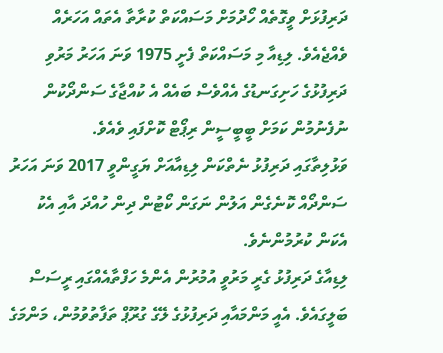ދަރިފުޅަށް ވީގޮތެއް ހޯދުމަށް މަސައްކަތް ކުރާތާ އެތައް އަހަރެއް ވެއްޖެއެވެ. ލިޑިއާ މި މަސައްކަތް ފެށީ 1975 ވަނަ އަހަރު މަރުވި ދަރިފުޅުގެ ހަށިގަނޑުގެ އެއްވެސް ބައެއް އެ ކުއްޖާގެ ސަންދޯކުން ނުފެނުމުން ކަމަށް ބީބީސީން ރިޕޯޓް ކޮށްފައި ވެއެވެ.
ވަޅުލިތާގައި ދަރިފުޅު ނެތްކަން ލިޑިއާއަށް ޔަގީންވީ 2017 ވަނަ އަހަރު ސަންދޯއް ކޮނެގެން އަލުން ނަގަން ކޯޓުން ދިން ހުއްދަ އާއި އެކު އެކަން ކުރުމުންނެވެ.
ލިޑިއާގެ ދަރިފުޅު ގެރީ މަރުވީ އުމުރުން އެންމެ ހަފްތާއެއްގައި ރީސަސް ބަލީގައެވެ. އެއީ މަންމައާއި ދަރިފުޅުގެ ލޭގެ ގުރޫޕް ތަފާތުވުމުން، މަންމަގެ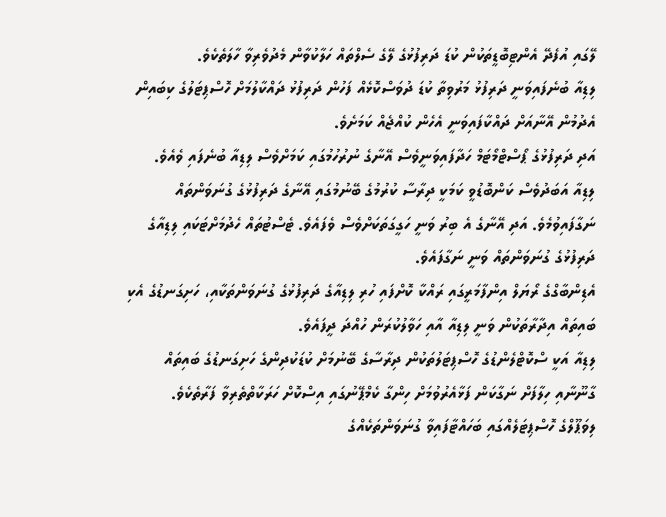ލޭގައި އުފެދޭ އެންޓިބޮޑީތަކުން ކުޑަ ދަރިފުޅުގެ ލޭގެ ސެލްތައް ހަލާކުވާން މެދުވެރިވާ ހާލަތެކެވެ.
ލިޑިއާ ބުނެފައިވަނީ ދަރިފުޅު މަރުވިތާ ކުޑަ ދުވަސްކޮޅެއް ފަހުން ދަރިފުޅު ދައްކާލުމަށް ހޮސްޕިޓަލުގެ ކިބައިން އެދުމުން އޭނާއަށް ދައްކާފައިވަނީ އެހެން ކުއްޖެއް ކަމަށެވެ.
އަދި ދަރިފުޅުގެ ޕޯސްޓްމޯޓަމް ހަދާފައިވަނީވެސް އޭނާގެ ނުރުހުމުގައި ކަމަށްވެސް ލިޑިއާ ބުނެފައި ވެއެވެ.
ލިޑިއާ އަބަދުވެސް ކަންބޮޑުވީ ކަމަކީ ދިރާސާ ކުރުމުގެ ބޭނުމުގައި އޭނާގެ ދަރިފުޅުގެ ގުނަވަންތައް ނަގާފައިވުމެވެ. އަދި އޭނާގެ އެ ބިރު ވަނީ ހަގީގަތަކަށްވެސް ވެފައެވެ. ޓެސްޓުތައް ހެދުމަށްޓަކައި ލިޑިއާގެ ދަރިފުޅުގެ ގުނަވަންތައް ވަނީ ނަގާފައެވެ.
އެޑިންބާގްގެ ރޯޔަލް އިންފާމަރީގައި ރައްކާ ކޮށްފައި ހުރި ލިޑިއާގެ ދަރިފުޅުގެ ގުނަވަންތަކާއި، ހަށިގަނޑުގެ އެކި ބައިތައް އިދާރާތަކުން ވަނީ ލިޑިއާ އާއި ހަވާލުކުރަން ހުއްދަ ދީފައެވެ.
ލިޑިއާ އަކީ ސްކޮޓްލެންޑުގެ ހޮސްޕިޓަލުތަކުން ދިރާސާގެ ބޭނުމަށް ކުޑަކުދިންގެ ހަށިގަނޑުގެ ބައިތައް ގާނޫނާއި ހިލާފަށް ނަގާކަން ފަޅާއެރުވުމަށް ހިންގާ ކެމްޕޭނުގައި އިސްކޮށް ހަރަކާތްތެރިވާ ފަރާތެކެވެ.
ލިވަޕޫލްގެ ހޮސްޕިޓަލެއްގައި ބަހައްޓާފައިވާ ގުނަވަންތަކެއްގެ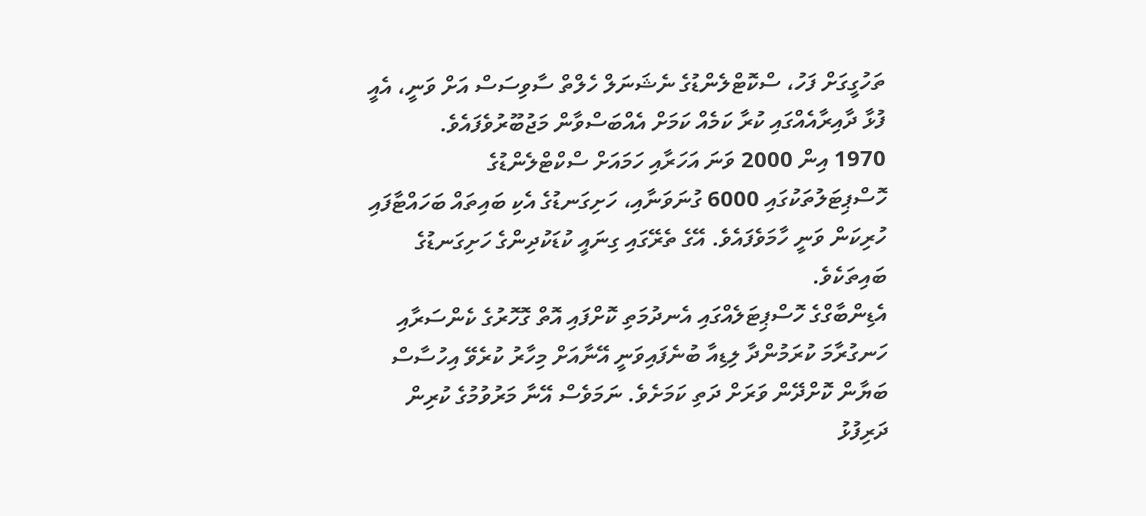ތަހުގީގަށް ފަހު، ސްކޮޓްލެންޑުގެ ނެޝަނަލް ހެލްތް ސާވިސަސް އަށް ވަނީ، އެއީ ފުޅާ ދާއިރާއެއްގައި ކުރާ ކަމެއް ކަމަށް އެއްބަސްވާން މަޖުބޫރުވެފައެވެ.
1970 އިން 2000 ވަނަ އަހަރާއި ހަމައަށް ސްކްޓްލެންޑުގެ ހޮސްޕިޓަލުތަކުގައި 6000 ގުނަވަނާއި، ހަށިގަނޑުގެ އެކި ބައިތައް ބަހައްޓާފައި ހުރިކަން ވަނީ ހާމަވެފައެވެ. އޭގެ ތެރޭގައި ގިނައީ ކުޑަކުދިންގެ ހަށިގަނޑުގެ ބައިތަކެވެ.
އެޑިންބާގްގެ ހޮސްޕިޓަލެއްގައި އެނދުމަތި ކޮށްފައި އޮތް ގޮހޮރުގެ ކެންސަރާއި ހަނގުރާމަ ކުރަމުންދާ ލިޑިއާ ބުނެފައިވަނީ އޭނާއަށް މިހާރު ކުރެވޭ އިހުސާސް ބަޔާން ކޮށްދޭން ވަރަށް ދަތި ކަމަށެވެ. ނަމަވެސް އޭނާ މަރުވުމުގެ ކުރިން ދަރިފުޅު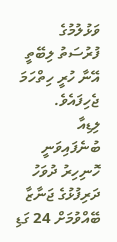ވަޅުލުމުގެ ފުރުސަތު ލިބޭތީ އޭނާ ހުރީ ހިތްހަމަ ޖެހިފައެވެ.
ލިޑިއާ ބުނެފައިވަނީ ހޮނިހިރު ދުވަހު ދަރިފުޅުގެ ޖަނާޒާ ބޭއްވުމަށް 24 ގަޑި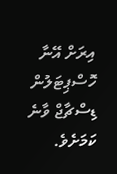އިރަށް އޭނާ ހޮސްޕިޓަލުން ޑިސްޗާޖް ވާނެ ކަމަށެވެ.